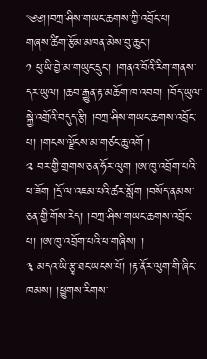༄༅།།བཀྲ་ཤིས་གཡང་ཆགས་ཀྱི་འབྲོང་པ།
གཞས་ཚིག་རྩོམ་མཁན་མེས་བུ་ཆུང་།
༡ ཕུ་ཡི་བྱེ་མ་གཡུང་དྲུང་། །གནའ་བོའི་རིག་གནས་དར་ཡུལ། །ཆབ་རྒྱུན་རྟ་མཆོག་ཁ་འབབ། །བོད་ཡུལ་སྐྱེ་འགྲོའི་བདུད་རྩི། །བཀྲ་ཤིས་གཡང་ཆགས་འབྲོང་པ། །གངས་ལྗོངས་མ་གཙང་ཆུ་འགོ །
༢ བར་གྱི་གྲགས་ཅན་ཧོར་ལུག །ཨ་ཁུ་འབྲོག་པའི་ཕ་ཟོག །དྲོ་ལ་འཇམ་པའི་ཚར་སློག །བསོད་ནམས་ཅན་གྱི་གོས་རེད། །བཀྲ་ཤིས་གཡང་ཆགས་འབྲོང་པ། །ཨ་ཁུ་འབྲོག་པའི་ཕ་གཞིས། །
༣ མདའ་ཡི་རྩྭ་ཐང་ཡངས་པོ། །རྟ་ནོར་ལུག་གི་ཞིང་ཁམས། །ཕྱུགས་རིགས་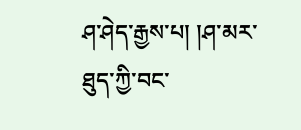ཤ་ཤེད་རྒྱས་པ། །ཤ་མར་ཐུད་ཀྱི་བང་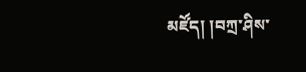མཛོད། །བཀྲ་ཤིས་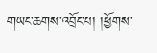གཡང་ཆགས་འབྲོང་པ། །ཕྱོགས་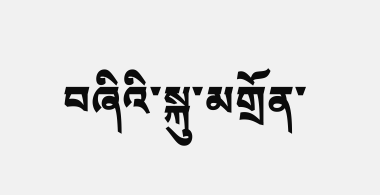བཞིའི་སྐུ་མགྲོན་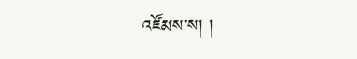འཛོམས་ས། །